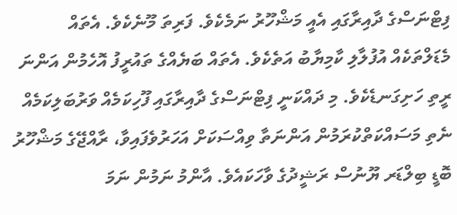ފިޓްނަސްގެ ދާއިރާގައި އެއީ މަޝްހޫރު ނަމެކެވެ. ފަރިތަ މޫނެކެވެ. އެތައް މެޑަލްތަކެއް އުފުލާލި ކާމިޔާބު އަތެކެވެ. އެތައް ބަޔެއްގެ ތައުރީފު އޮހެމުން އަންނަ ރީތި ހަށިގަނޑެކެވެ. މި ދައްކަނީ ފިޓްނަސްގެ ދާއިރާގައި ފޫހިކަމެއް ވަރުބަލިކަމެއް ނެތި މަސައްކަތްކުރަމުން އަންނަތާ ވިއްސަކަށް އަހަރުވެފައިވާ، ރާއްޖޭގެ މަޝްހޫރު ބޮޑީ ބިލްޑަރ ޔޫނުސް ރަޝީދުގެ ވާހަކައެވެ. އާންމު ނަމުން ނަމަ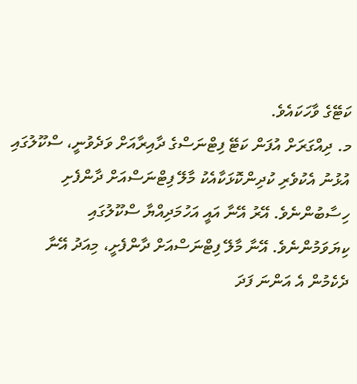ކަޓޭގެ ވާހަކައެވެ.
މ. ދިއްގަރަށް އުފަން ކަޓޭ ފިޓްނަސްގެ ދާއިރާއަށް ވަދެވުނީ، ސްކޫލުގައި އުޅުނު އެކުވެރި ކުދިންކޮޅަކާއެކު މާލޭ ފިޓްނަސްއަށް ދާންފެށި ހިސާބުންނެވެ. އޭރު އޭނާ އައީ އަހުމަދިއްޔާ ސްކޫލުގައި ކިޔަވަމުންނެވެ. އޭނާ މާލޭ ފިޓްނަސްއަށް ދާންފެށީ، މިއަދު އޭނާ ދެކެމުން އެ އަންނަ ފަދަ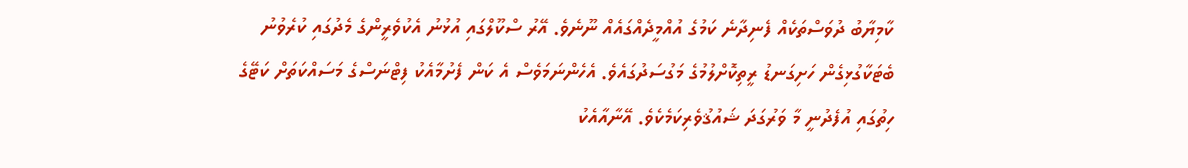ކާމިޔާބު ދުވަސްތަކެއް ފެނިދާނެ ކަމުގެ އުއްމީދެއްގައެއް ނޫނެވެ. އޭރު ސްކޫލްގައި އުޅުނު އެކުވެރީންގެ މެދުގައި ކުރެވުނު ބެޓަކާގުޅިގެން ހަށިގަނޑު ރީތިކޮށްލުމުގެ މަގުސަދުގައެވެ. އެހެންނަމަވެސް އެ ކަން ފެށުމާއެކު ފިޓްނަސްގެ މަސައްކަތަށް ކަޓޭގެ ހިތުގައި އުފެދުނީ މާ ވަރުގަދަ ޝައުޤުވެރިކަމެކެވެ. އޭނާއާއެކު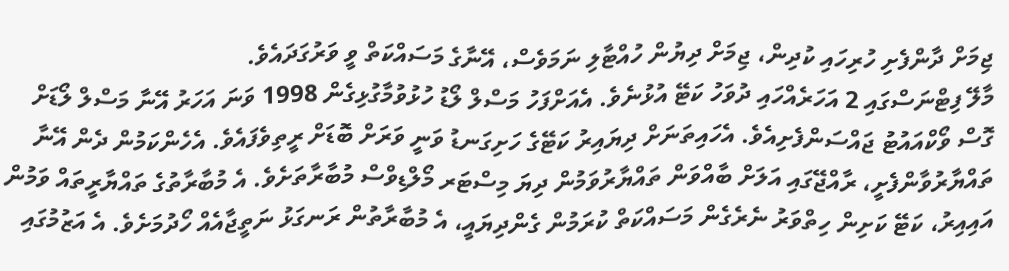ޖިމަށް ދާންފެށި ހުރިހައި ކުދިން، ޖިމަށް ދިޔުން ހުއްޓާލި ނަމަވެސް، އޭނާގެ މަސައްކަތް ވީ ވަރުގަދައެވެ.
މާލޭ ފިޓްނަސްގައި 2 އަހަރެއްހައި ދުވަހު ކަޓޭ އުޅުނެވެ. އެއަށްފަހު މަސްލް ލޯޑު ހުޅުވުމާގުޅިގެން 1998 ވަނަ އަހަރު އޭނާ މަސްލް ލޯޑަށް ގޮސް ވޯކްއައުޓު ޖައްސަންފެށިއެވެ. އެހައިތަނަށް ދިޔައިރު ކަޓޭގެ ހަށިގަނޑު ވަނީ ވަރަށް ބޮޑަށް ރީތިވެފައެވެ. އެހެންކަމުން ދެން އޭނާ ތައްޔާރުވާންފެށީ، ރާއްޖޭގައި އަލަށް ބާއްވަން ތައްޔާރުވަމުން ދިޔަ މިސްޓަރ މޯލްޑިވްސް މުބާރާތަށެވެ. އެ މުބާރާތުގެ ތައްޔާރީތައް ވަމުން އައިއިރު، ކަޓޭ ކަށިން ހިތްވަރު ނެރެގެން މަސައްކަތް ކުރަމުން ގެންދިޔައީ، އެ މުބާރާތުން ރަނގަޅު ނަތީޖާއެއް ހޯދުމަށެވެ. އެ އަޒުމުގައި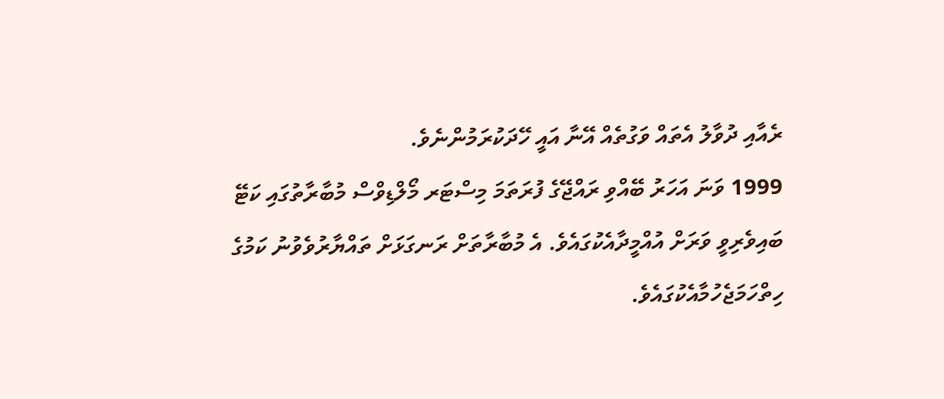ރެއާއި ދުވާލު އެތައް ވަގުތެއް އޭނާ އައީ ހޭދަކުރަމުންނެވެ.
1999 ވަނަ އަހަރު ބޭއްވި ރައްޖޭގެ ފުރަތަމަ މިސްޓަރ މޯލްޑިވްސް މުބާރާތުގައި ކަޓޭ ބައިވެރިވީ ވަރަށް އުއްމީދާއެކުގައެވެ. އެ މުބާރާތަށް ރަނގަޅަށް ތައްޔާރުވެވުނު ކަމުގެ ހިތްހަމަޖެހުމާއެކުގައެވެ.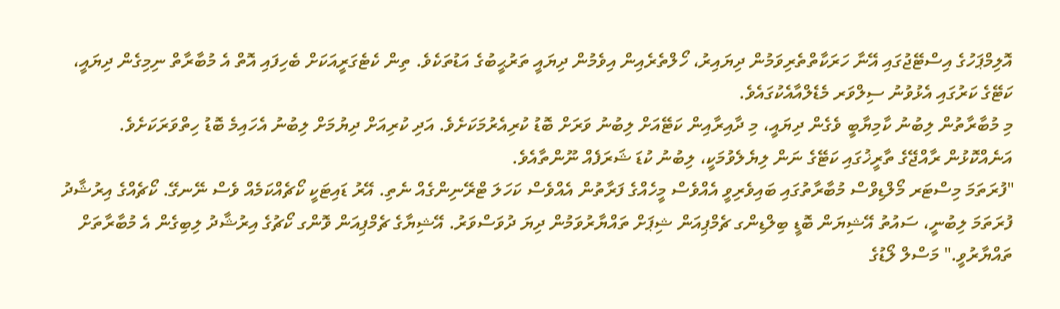އޮލިމްޕަހުގެ އިސްޓޭޖުގައި އޭނާ ހަރަކާތްތެރިވަމުން ދިޔައިރު، ހޯލްތެރެއިން އިވެމުން ދިޔައީ ތަރުޙީބުގެ އަޑުތަކެވެ. ތިން ކެޓެގަރީއަކަށް ބެހިފައި އޮތް އެ މުބާރާތް ނިމިގެން ދިޔައީ، ކަޓޭގެ ކަރުގައި އެޅުވުނު ސިލްވަރ މެޑެލްއާއެކުގައެވެ.
މި މުބާރާތުން ލިބުނު ކާމިޔާބީ ވެގެން ދިޔައީ، މި ދާއިރާއިން ކަޓޭއަށް ލިބުނު ވަރަށް ބޮޑު ކުރިއެރުމަކަށެވެ. އަދި ކުރިއަށް ދިޔުމަށް ލިބުނު އެހައިމެ ބޮޑު ހިތްވަރަކަށެވެ. އަނެއްކޮޅުން ރާއްޖޭގެ ތާރީޚުގައި ކަޓޭގެ ނަން ލިޔެލެވުމަކީ، ލިބުނު ކުޑަ ޝަރަފެއް ނޫންތާއެވެ.
"ފުރަތަމަ މިސްޓަރ މޯލްޑިވްސް މުބާރާތުގައި ބައިވެރިވީ އެއްވެސް މީހެއްގެ ފަރާތުން އެއްވެސް ކަހަލަ ޓްރޭނިންގެއް ނެތި. އޭރު ޑައިޓަކީ ކޯޗެއްކަމެއް ވެސް ނޭނގޭ. ކޯޗެއްގެ އިރުޝާދު ފުރަތަމަ ލިބުނީ، ސައުތު އޭޝިޔަން ބޮޑީ ބިލްޑިންގ ޗެމްޕިއަން ޝިޕަށް ތައްޔާރުވަމުން ދިޔަ ދުވަސްވަރު. އޭޝިޔާގެ ޗެމްޕިއަން ވޮންގ ކޯޗުގެ އިރުޝާދު ލިބިގެން އެ މުބާރާތަށް ތައްޔާރުވީ." މަސްލް ލޯޑުގެ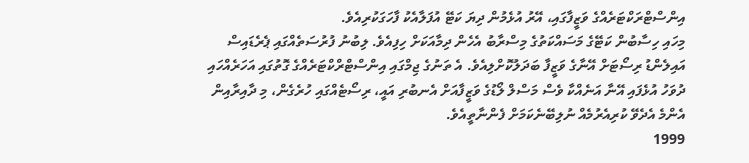އިންސްޓްރަކްޓަރެއްގެ ވަޒީފާގައި، އޭރު އުޅެމުން ދިޔަ ކަޓޭ އުފަލާއެކު ފާހަގަކުރިއެވެ.
މިހައި ހިސާބުން ކަޓޭގެ މަސައްކަތުގެ މިސްރާބު އެހެން ދިމާއަކަށް ހިފިއެވެ. ލިބުނު ފުރުސަތެއްގައި ޕެރެޑައިސް އައިލެންޑު ރިސޯޓަށް އޭނާގެ ވަޒީފާ ބަދަލުކޮށްލިއެވެ. އެ ތަނުގެ ޖިމްގައި އިންސްޓްރްކްޓަރެއްގެ ގޮތުގައި އަހަރެއްހައި ދުވަހު އުޅެފައި އޭނާ އަނެއްކާ ވެސް މަސްލް ލޯޑުގެ ވަޒީފާއަށް އެނބުރި އައީ، ރިސޯޓެއްގައި ހުރެގެން، މި ދާއިރާއިން އެންމެ އެދެވޭ ކުރިއެރުމެއް ނުލިބޭނެކަމަށް ފެންނާތީއެވެ.
1999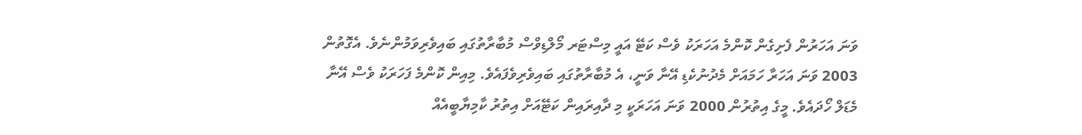ވަނަ އަހަރުން ފެށިގެން ކޮންމެ އަހަރަކު ވެސް ކަޓޭ އައީ މިސްޓަރ މޯލްޑިވްސް މުބާރާތުގައި ބައިވެރިވަމުންނެވެ. އެގޮތުން 2003 ވަނަ އަހަރާ ހަމައަށް މެދުނުކެޑި އޭނާ ވަނީ، އެ މުބާރާތުގައި ބައިވެރިވެފައެވެ. މިއިން ކޮންމެ ފަހަރަކު ވެސް އޭނާ މެޑަލް ހޯދައެވެ. މީގެ އިތުރުން 2000 ވަނަ އަހަރަކީ މި ދާއިރައިން ކަޓޭއަށް އިތުރު ކާމިޔާބީއެއް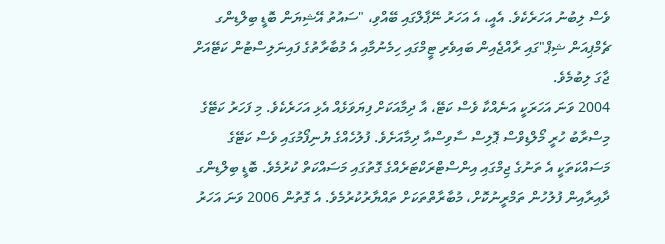ވެސް ލިބުނު އަހަރެކެވެ. އެއީ، އެ އަހަރު ނޭޕާލްގައި ބޭއްވި، "ސައުތު އޭޝިޔަން ބޮޑީ ބިލްޑިންގ ޗެމްޕިއަން ޝިޕް"ގައި ރާއްޖެއިން ބައިވެރި ޓީމްގައި ހިމެނުމާއި އެ މުބާރާތުގެ ފައިނަލިސްޓުން ކަޓޭއަށް ޖާގަ ލިބުމެވެ.
2004 ވަނަ އަހަރަކީ އަނެއްކާ ވެސް ކަޓޭ، އާ ދިމާއަކަށް ފިޔަވަޅެއް އެޅި އަހަރެކެވެ. މި ފަހަރު ކަޓޭގެ މިސްރާބު ހުރީ މޯލްޑިވްސް ޕޮލިސް ސާވިސްއާ ދިމާއަށެވެ. ފުލުހެއްގެ ޔުނިފޯމުގައި ވެސް ކަޓޭގެ މަސައްކަތަކީ އެ ތަނުގެ ޖިމްގައި އިންސްޓްރަކްޓަރެއްގެ ގޮތުގައި މަސައްކަތް ކުރުމެވެ. ބޮޑީ ބިލްޑިންގ ދާއިރާއިން ފުލުހުން ތަމްރީނުކޮށް، މުބާރާތްތަކަށް ތައްޔާރުކުރުމެވެ. އެ ގޮތުން 2006 ވަނަ އަހަރު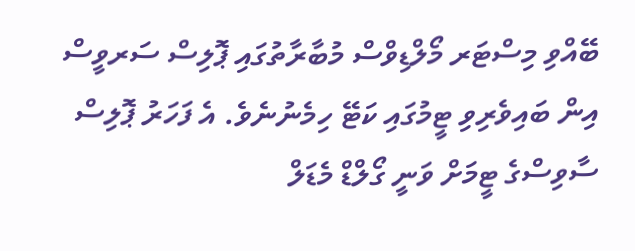ބޭއްވި މިސްޓަރ މޯލްޑިވްސް މުބާރާތުގައި ޕޮލިސް ސަރވީސް އިން ބައިވެރިވި ޓީމުގައި ކަޓޭ ހިމެނުނެވެ. އެ ފަހަރު ޕޮލިސް ސާވިސްގެ ޓީމަށް ވަނީ ގޯލްޑް މެޑަލް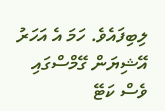ލިބިފައެވެ. ހަމަ އެ އަހަރު އޭޝިޔަން ގޭމްސްގައި ވެސް ކަޓޭ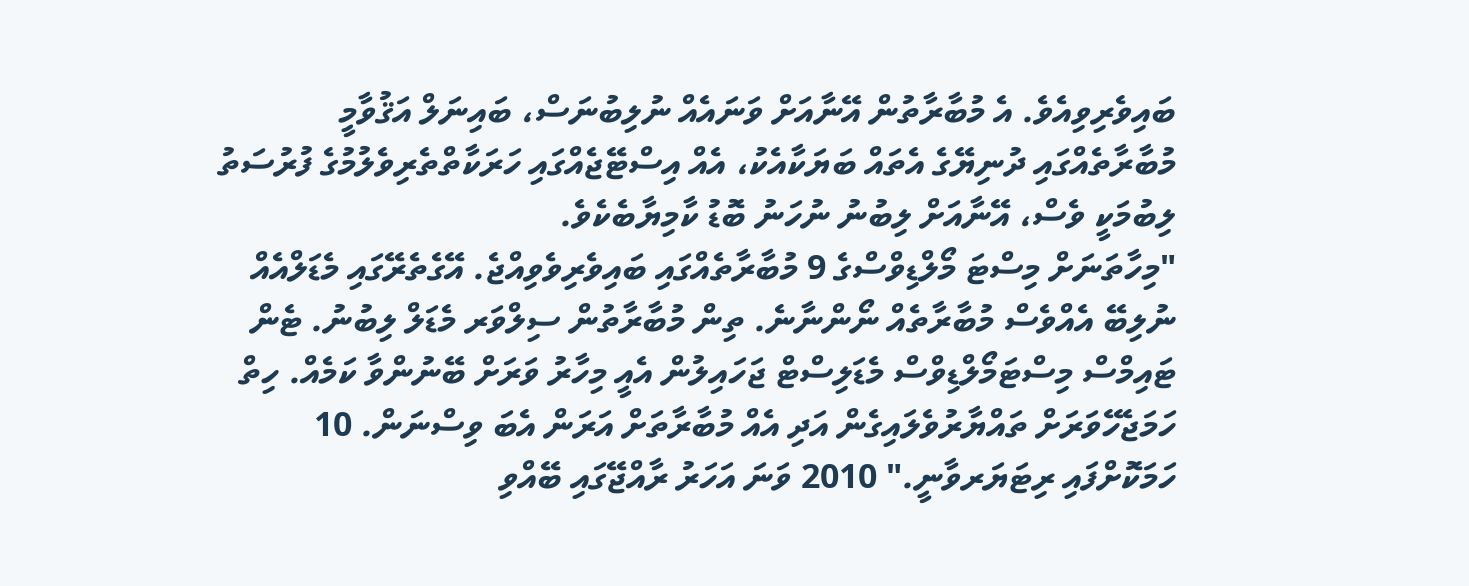ބައިވެރިވިއެވެ. އެ މުބާރާތުން އޭނާއަށް ވަނައެއް ނުލިބުނަސް، ބައިނަލް އަޤުވާމީ މުބާރާތެއްގައި ދުނިޔޭގެ އެތައް ބަޔަކާއެކު، އެއް އިސްޓޭޖެއްގައި ހަރަކާތްތެރިވެލުމުގެ ފުރުސަތު ލިބުމަކީ ވެސް، އޭނާއަށް ލިބުނު ނުހަނު ބޮޑު ކާމިޔާބެކެވެ.
"މިހާތަނަށް މިސްޓަ މޯލްޑިވްސްގެ 9 މުބާރާތެއްގައި ބައިވެރިވެވިއްޖެ. އޭގެތެރޭގައި މެޑަލްއެއް ނުލިބޭ އެއްވެސް މުބާރާތެއް ނޯންނާނެ. ތިން މުބާރާތުން ސިލްވަރ މެޑަލް ލިބުނު. ޓެން ޓައިމްސް މިސްޓަމޯލްޑިވްސް މެޑަލިސްޓް ޖަހައިލުން އެއީ މިހާރު ވަރަށް ބޭނުންވާ ކަމެއް. ހިތް ހަމަޖެހޭވަރަށް ތައްޔާރުވެލައިގެން އަދި އެއް މުބާރާތަށް އަރަން އެބަ ވިސްނަން. 10 ހަމަކޮށްފައި ރިޓަޔަރވާނީ." 2010 ވަނަ އަހަރު ރާއްޖޭގައި ބޭއްވި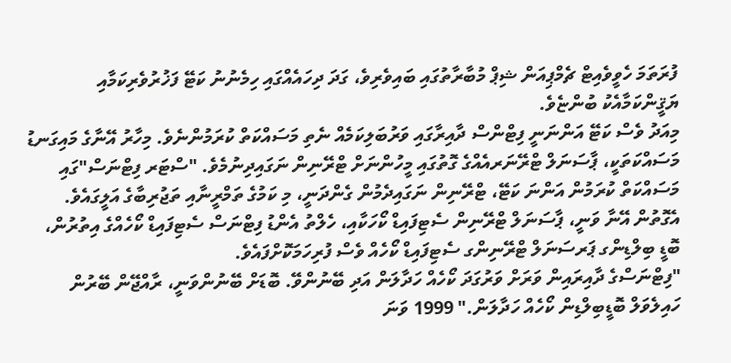ފުރަތަމަ ހެވީވެއިޓް ޗެމްޕިއަން ޝިޕް މުބާރާތުގައި ބައިވެރިވެ، ގަދަ ދިހައެއްގައި ހިމެނުނު ކަޓޭ ފަޚުރުވެރިކަމާއި ޔަޤީންކަމާއެކު ބުންޏެވެ.
މިއަދު ވެސް ކަޓޭ އަންނަނީ ފިޓްންސް ދާއިރާގައި ވަރުބަލިކަމެއް ނެތި މަސައްކަތް ކުރަމުންނެވެ. މިހާރު އޭނާގެ މައިގަނޑު މަސައްކަތަކީ، ޕާސަނަލް ޓްރޭނަރއެއްގެ ގޮތުގައި މީހުންނަށް ޓްރޭނިން ނަގައިދިނުމެވެ. "ސްޓަރ ފިޓްނަސް"ގައި މަސައްކަތް ކުރަމުން އަންނަ ކަޓޭ، ޓްރޭނިން ނަގައިދެމުން ގެންދަނީ، މި ކަމުގެ ތަމްރީނާއި ތަޖުރިބާގެ އަލީގައެވެ. އެގޮތުން އޭނާ ވަނީ، ޕާސަނަލް ޓްރޭނިން ސެޓިފައިޑް ކޯހަކާއި، ހެލްތު އެންޑު ފިޓްނަސް ސެޓިފައިޑް ކޯހެއްގެ އިތުރުން، ބޮޑީ ބިލްޑިންގ ޕަރސަނަލް ޓްރޭނިންގ ސެޓިފައިޑް ކޯހެއް ވެސް ފުރިހަމަކޮށްފައެވެ.
"ފިޓްނަސްގެ ދާއިރައިން ވަރަށް ވަރުގަދަ ކޯހެއް ހަދާލަން އަދި ބޭނުންވޭ. ބޮޑަށް ބޭނުންވަނީ، ރާއްޖޭން ބޭރުން ހައިލެވަލް ބޮޑީބިލްޑިން ކޯހެއް ހަދާލަން." 1999 ވަނަ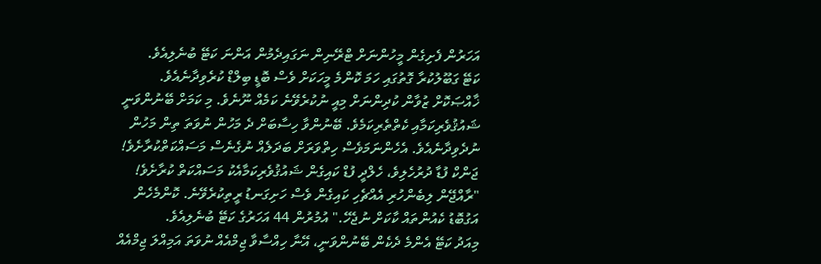އަހަރުން ފެށިގެން މީހުންނަށް ޓްރޭނިން ނަގައިދެމުން އަންނަ ކަޓޭ ބުނެލިއެވެ.
ކަޓޭ ގަބޫލުކުރާ ގޮތުގައި ހަމަ ކޮންމެ މީހަކަށް ވެސް ބޮޑީ ބިލްޑް ކުރެވިދާނެއެވެ. ޚާއްޞަކޮށް ޒުވާން ކުދިންނަށް މިއީ ނުކުރެވޭނެ ކަމެއް ނޫނެވެ. މި ކަމަށް ބޭނުންވަނީ ޝައުޤުވެރިކަމާއި ކެތްތެރިކަމެވެ. ބޭނުންވާ ހިސާބަށް ދެ މަހުން ނުވަތަ ތިން މަހުން ނުދެވިދާނެއެވެ. އެހެންނަމަވެސް ހިތްވަރަށް ބަދަލެއް ނުގެނެސް މަސައްކަތްކުރާށެވެ! ޖަންކް ފުޑާ ދުރުހެލިވެ، ހެލްދީ ފުޑް ކައިގެން ޝައުޤުވެރިކަމާއެކު މަސައްކަތް ކުރާށެވެ!
"ރާއްޖޭން ލިބެންހުރި އެއްޗެހި ކައިގެން ވެސް ހަށިގަނޑު ރީތިކުރެވޭނެ. ކޮންމެހެން އަގުބޮޑު ކެއުންތައް ކާކަށް ނުޖެހޭ." އުމުރުން 44 އަހަރުގެ ކަޓޭ ބުނެލިއެވެ.
މިއަދު ކަޓޭ އެންމެ ދެކެން ބޭނުންވަނީ، އޭނާ ހިއްސާވާ ޖިމްއެއް ނުވަތަ އަމިއްލަ ޖިމްއެއް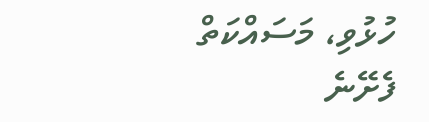ހުޅުވި، މަސައްކަތް ފެށޭނެ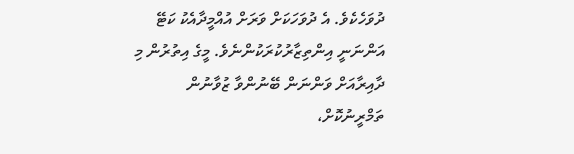ދުވަހެކެވެ. އެ ދުވަހަކަށް ވަރަށް އުއްމީދާއެކު ކަޓޭ އަންނަނީ އިންތިޒާރުކުރަކުންނެވެ. މީގެ އިތުރުން މި ދާއިރާއަށް ވަންނަން ބޭނުންވާ ޒުވާނުން ތަމްރީނުކޮށް،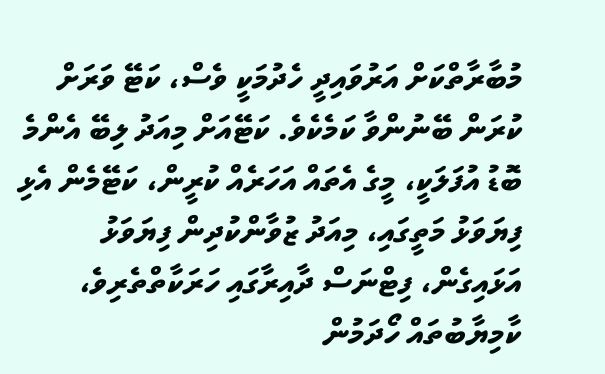މުބާރާތްކަށް އަރުވައިދީ ހެދުމަކީ ވެސް، ކަޓޭ ވަރަށް ކުރަން ބޭނުންވާ ކަމެކެވެ. ކަޓޭއަށް މިއަދު ލިބޭ އެންމެ ބޮޑު އުފަލަކީ، މީގެ އެތައް އަހަރެއް ކުރީން، ކަޓޭމެން އެޅި ފިޔަވަޅު މަތީގައި، މިއަދު ޒުވާންކުދިން ފިޔަވަޅު އަޅައިގެން، ފިޓްނަސް ދާއިރާގައި ހަރަކާތްތެރިވެ، ކާމިޔާބުތައް ހޯދަމުން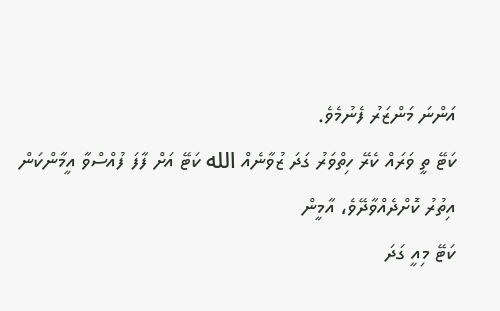އަންނަ މަންޒަރު ފެނުމެވެ.
ކަޓޭ ތީ ވަރައް ކެރޭ ހިތްވަރު ގަދަ ޒުވާނެއް الله ކަޓޭ އަށް ފާފަ ފުއްސްވާ އީމާންކަން އިތުރު ކޮށްދެއްވާދޭވެ، އާމީން
ކަޓޭ މިއީ ގަދަ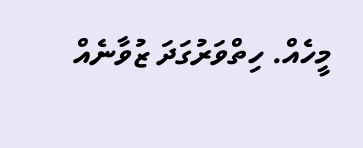މީހެއް. ހިތްވަރުގަދަ ޒުވާނެއް